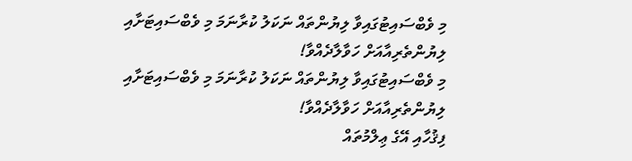މި ވެބްސައިޓުގައިވާ ލިޔުންތައް ނަކަލު ކުރާނަމަ މި ވެބްސައިޓަށާއި ލިޔުންތެރިއާއަށް ހަވާލާދެއްވާ!
މި ވެބްސައިޓުގައިވާ ލިޔުންތައް ނަކަލު ކުރާނަމަ މި ވެބްސައިޓަށާއި ލިޔުންތެރިއާއަށް ހަވާލާދެއްވާ!
ފިޤުހާއި އޭގެ ޢިލްމުތައް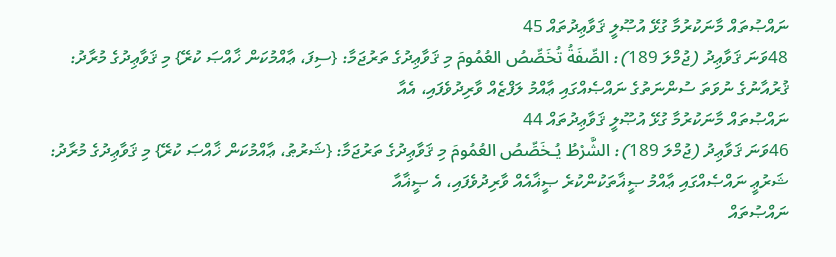ނައްޞުތައް މާނަކުރުމާ ގުޅޭ އުޞޫލީ ޤަވާޢިދުތައް 45
48ވަނަ ޤަވާޢިދު (ޖުމްލަ 189): الصِّفَةُ تُخَصِّصُ العُمُومَ މި ޤަވާޢިދުގެ ތަރުޖަމާ: {ސިފަ، ޢާއްމުކަން ޚާއްޞަ ކުރޭ} މި ޤަވާޢިދުގެ މުރާދު: ޤުރުއާނުގެ ނުވަތަ ސުންނަތުގެ ނައްޞެއްގައި ޢާއްމު ލަފްޒެއް ވާރިދުވެފައި، އެއާ
ނައްޞުތައް މާނަކުރުމާ ގުޅޭ އުޞޫލީ ޤަވާޢިދުތައް 44
46ވަނަ ޤަވާޢިދު (ޖުމްލަ 189): الشَّرْطُ يُـخَصِّصُ العُمُومَ މި ޤަވާޢިދުގެ ތަރުޖަމާ: {ޝަރުޠު، ޢާއްމުކަން ޚާއްޞަ ކުރޭ} މި ޤަވާޢިދުގެ މުރާދު: ޝަރުޢީ ނައްޞެއްގައި ޢާއްމު ޞީޣާތަކުންކުރެ ޞީޣާއެއް ވާރިދުވެފައި، އެ ޞީޣާއާ
ނައްޞުތައް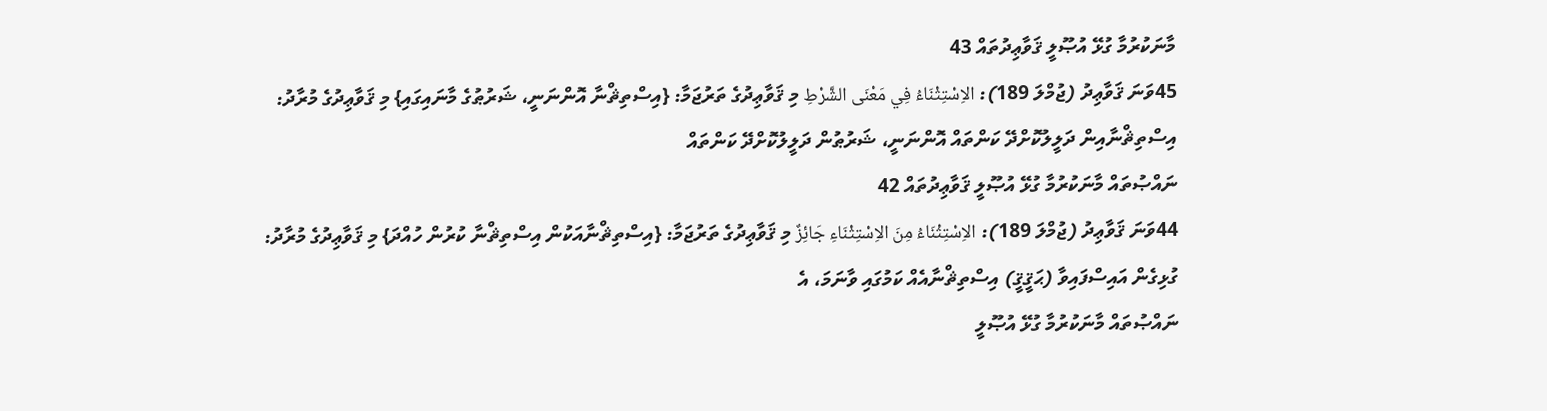މާނަކުރުމާ ގުޅޭ އުޞޫލީ ޤަވާޢިދުތައް 43
45ވަނަ ޤަވާޢިދު (ޖުމްލަ 189): الاِسْتِثْنَاءُ فِي مَعْنَى الشَّرْطِ މި ޤަވާޢިދުގެ ތަރުޖަމާ: {އިސްތިޘްނާ އޮންނަނީ، ޝަރުޠުގެ މާނައިގައި} މި ޤަވާޢިދުގެ މުރާދު: އިސްތިޘްނާއިން ދަލީލުކޮށްދޭ ކަންތައް އޮންނަނީ، ޝަރުޠުން ދަލީލުކޮށްދޭ ކަންތައް
ނައްޞުތައް މާނަކުރުމާ ގުޅޭ އުޞޫލީ ޤަވާޢިދުތައް 42
44ވަނަ ޤަވާޢިދު (ޖުމްލަ 189): الاِسْتِثْنَاءُ مِنَ الاِسْتِثْنَاءِ جَائِزٌ މި ޤަވާޢިދުގެ ތަރުޖަމާ: {އިސްތިޘްނާއަކުން އިސްތިޘްނާ ކުރުން ހުއްދަ} މި ޤަވާޢިދުގެ މުރާދު: ގުޅިގެން އައިސްފައިވާ (ޙަޤީޤީ) އިސްތިޘްނާއެއް ކަމުގައި ވާނަމަ، އެ
ނައްޞުތައް މާނަކުރުމާ ގުޅޭ އުޞޫލީ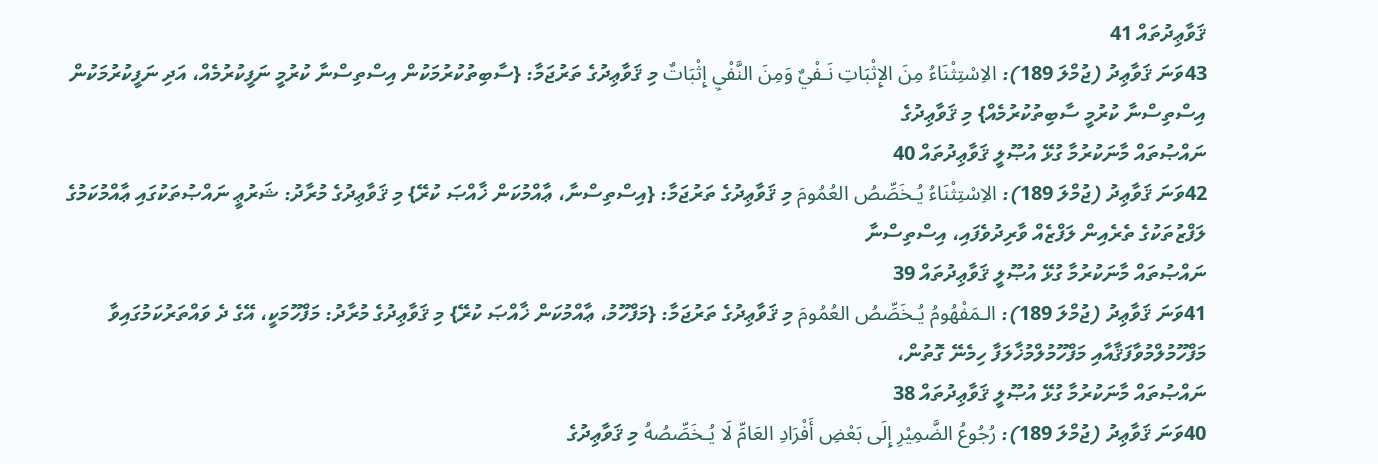ޤަވާޢިދުތައް 41
43ވަނަ ޤަވާޢިދު (ޖުމްލަ 189): الاِسْتِثْنَاءُ مِنَ الإِثْبَاتِ نَـفْيٌ وَمِنَ النَّفْيِ إِثْبَاتٌ މި ޤަވާޢިދުގެ ތަރުޖަމާ: {ސާބިތުކުރުމަކުން އިސްތިސްނާ ކުރުމީ ނަފީކުރުމެއް، އަދި ނަފީކުރުމަކުން އިސްތިސްނާ ކުރުމީ ސާބިތުކުރުމެއް} މި ޤަވާޢިދުގެ
ނައްޞުތައް މާނަކުރުމާ ގުޅޭ އުޞޫލީ ޤަވާޢިދުތައް 40
42ވަނަ ޤަވާޢިދު (ޖުމްލަ 189): الاِسْتِثْنَاءُ يُـخَصِّصُ العُمُومَ މި ޤަވާޢިދުގެ ތަރުޖަމާ: {އިސްތިސްނާ، ޢާއްމުކަން ޚާއްޞަ ކުރޭ} މި ޤަވާޢިދުގެ މުރާދު: ޝަރުޢީ ނައްޞުތަކުގައި ޢާއްމުކަމުގެ ލަފްޒުތަކުގެ ތެރެއިން ލަފްޒެއް ވާރިދުވެފައި، އިސްތިސްނާ
ނައްޞުތައް މާނަކުރުމާ ގުޅޭ އުޞޫލީ ޤަވާޢިދުތައް 39
41ވަނަ ޤަވާޢިދު (ޖުމްލަ 189): الـمَفْهُومُ يُـخَصِّصُ العُمُومَ މި ޤަވާޢިދުގެ ތަރުޖަމާ: {މަފްހޫމު، ޢާއްމުކަން ޚާއްޞަ ކުރޭ} މި ޤަވާޢިދުގެ މުރާދު: މަފްހޫމަކީ، އޭގެ ދެ ވައްތަރުކަމުގައިވާ މަފްހޫމުލްމުވާފަޤާއާއި މަފްހޫމުލްމުޚާލަފާ ހިމެނޭ ގޮތުން،
ނައްޞުތައް މާނަކުރުމާ ގުޅޭ އުޞޫލީ ޤަވާޢިދުތައް 38
40ވަނަ ޤަވާޢިދު (ޖުމްލަ 189): رُجُوعُ الضَّمِيْرِ إِلَى بَعْضِ أَفْرَادِ العَامِّ لَا يُـخَصِّصُهُ މި ޤަވާޢިދުގެ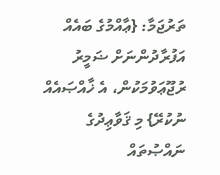ތަރުޖަމާ: {ޢާއްމުގެ ބައެއް އަފުރާދުންނަށް ޟަމީރު ރުޖޫޢަވުމަކުން، އެ ޚާއްޞައެއް ނުކުރޭ} މި ޤަވާޢިދުގެ
ނައްޞުތައް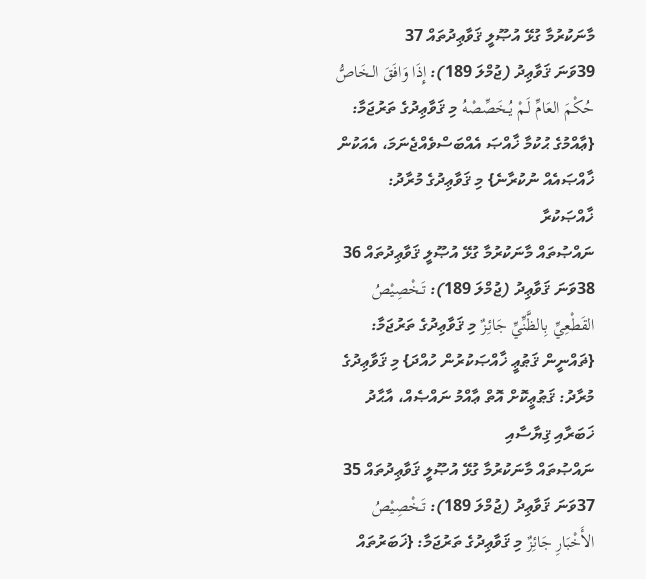މާނަކުރުމާ ގުޅޭ އުޞޫލީ ޤަވާޢިދުތައް 37
39ވަނަ ޤަވާޢިދު (ޖުމްލަ 189): إِذَا وَافَقَ الـخَاصُّ حُكْمَ العَامِّ لَـمْ يُـخَصِّصْهُ މި ޤަވާޢިދުގެ ތަރުޖަމާ: {ޢާއްމުގެ ޙުކުމާ ޚާއްޞަ އެއްބަސްވެއްޖެނަމަ، އެއަކުން ޚާއްޞައެއް ނުކުރާނެ} މި ޤަވާޢިދުގެ މުރާދު: ޚާއްޞަކުރާ
ނައްޞުތައް މާނަކުރުމާ ގުޅޭ އުޞޫލީ ޤަވާޢިދުތައް 36
38ވަނަ ޤަވާޢިދު (ޖުމްލަ 189): تَـخْصِيْصُ القَطْعِيِّ بِالظَّنِّيِّ جَائِـزٌ މި ޤަވާޢިދުގެ ތަރުޖަމާ: {ޡައްނީން ޤަޠުޢީ ޚާއްޞަކުރުން ހުއްދަ} މި ޤަވާޢިދުގެ މުރާދު: ޤަޠުޢީކޮށް އޮތް ޢާއްމު ނައްޞެއް، އާޙާދު ޚަބަރާއި ޤިޔާސާއި
ނައްޞުތައް މާނަކުރުމާ ގުޅޭ އުޞޫލީ ޤަވާޢިދުތައް 35
37ވަނަ ޤަވާޢިދު (ޖުމްލަ 189): تَـخْصِيْصُ الأَخْبَارِ جَائِزٌ މި ޤަވާޢިދުގެ ތަރުޖަމާ: {ޚަބަރުތައް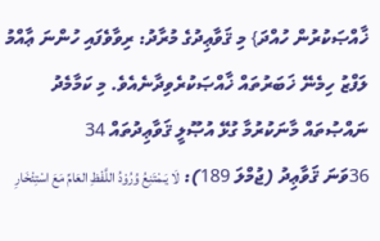ޚާއްޞަކުރުން ހުއްދަ} މި ޤަވާޢިދުގެ މުރާދު: ރިވާވެފައި ހުންނަ ޢާއްމު ލަފްޒު ހިމެނޭ ޚަބަރުތައް ޚާއްޞަކުރެވިދާނެއެވެ. މި ކަމާމެދު
ނައްޞުތައް މާނަކުރުމާ ގުޅޭ އުޞޫލީ ޤަވާޢިދުތައް 34
36ވަނަ ޤަވާޢިދު (ޖުމްލަ 189): لَا يَـمْتَنِعُ وُرُوْدُ اللَّفْظِ العَامِّ مَعَ اسْتِئْخَارِ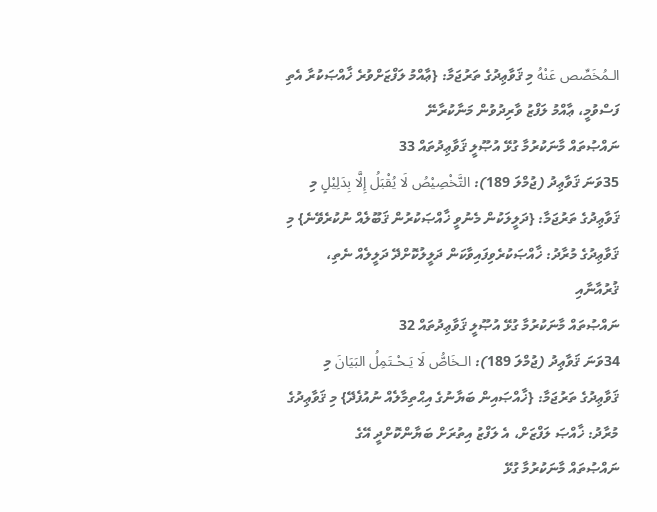الـمُخَصِّص عَنْهُ މި ޤަވާޢިދުގެ ތަރުޖަމާ: {ޢާއްމު ލަފްޒަށްވުރެ ޚާއްޞަކުރާ އެތި ފަސްވުމީ، ޢާއްމު ލަފްޒު ވާރިދުވުން މަނާކުރާނޭ
ނައްޞުތައް މާނަކުރުމާ ގުޅޭ އުޞޫލީ ޤަވާޢިދުތައް 33
35ވަނަ ޤަވާޢިދު (ޖުމްލަ 189): التَّخْصِيْصُ لَا يُقْبَلُ إِلَّا بِدَلِيْلٍ މި ޤަވާޢިދުގެ ތަރުޖަމާ: {ދަލީލަކުން މެނުވީ ޚާއްޞަކުރުން ޤަބޫލެއް ނުކުރެވޭނެ} މި ޤަވާޢިދުގެ މުރާދު: ޚާއްޞަކުރެވިފައިވާކަން ދަލީލުކޮށްދޭ ދަލީލެއް ނެތި، ޤުރުއާނާއި
ނައްޞުތައް މާނަކުރުމާ ގުޅޭ އުޞޫލީ ޤަވާޢިދުތައް 32
34ވަނަ ޤަވާޢިދު (ޖުމްލަ 189): الـخَاصُّ لَا يَـحْـتَمِلُ البَيَانَ މި ޤަވާޢިދުގެ ތަރުޖަމާ: {ޚާއްޞައިން ބަޔާނުގެ އިޙްތިމާލެއް ނުއުފެދޭ} މި ޤަވާޢިދުގެ މުރާދު: ޚާއްޞަ ލަފްޒަށް، އެ ލަފްޒު އިތުރަށް ބަޔާންކޮށްދީ އޭގެ
ނައްޞުތައް މާނަކުރުމާ ގުޅޭ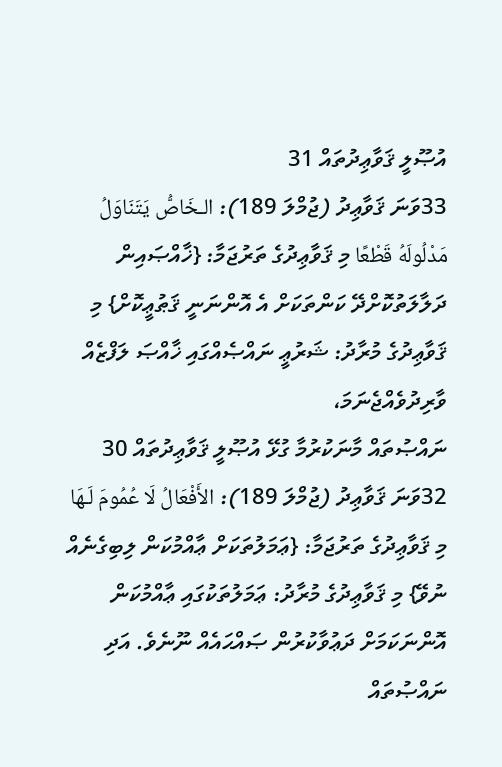އުޞޫލީ ޤަވާޢިދުތައް 31
33ވަނަ ޤަވާޢިދު (ޖުމްލަ 189): الـخَاصُّ يَتَنَاوَلُ مَدْلُولَهُ قَطْعًا މި ޤަވާޢިދުގެ ތަރުޖަމާ: {ޚާއްޞައިން ދަލާލަތުކޮށްދޭ ކަންތަކަށް އެ އޮންނަނީ ޤަޠުޢީކޮށް} މި ޤަވާޢިދުގެ މުރާދު: ޝަރުޢީ ނައްޞެއްގައި ޚާއްޞަ ލަފްޒެއް ވާރިދުވެއްޖެނަމަ،
ނައްޞުތައް މާނަކުރުމާ ގުޅޭ އުޞޫލީ ޤަވާޢިދުތައް 30
32ވަނަ ޤަވާޢިދު (ޖުމްލަ 189): الأَفْعَالُ لَا عُمُومَ لَـهَا މި ޤަވާޢިދުގެ ތަރުޖަމާ: {ޢަމަލުތަކަށް ޢާއްމުކަން ލިބިގެނެއް ނުވޭ} މި ޤަވާޢިދުގެ މުރާދު: ޢަމަލުތަކުގައި ޢާއްމުކަން އޮންނަކަމަށް ދަޢުވާކުރުން ޞައްޙައެއް ނޫނެވެ. އަދި
ނައްޞުތައް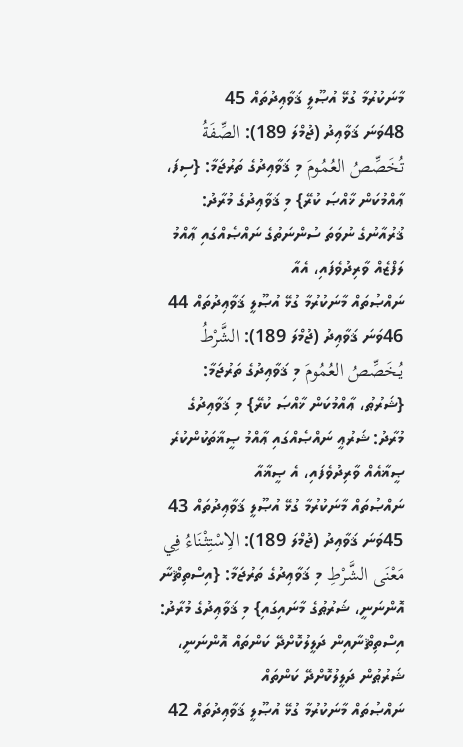މާނަކުރުމާ ގުޅޭ އުޞޫލީ ޤަވާޢިދުތައް 45
48ވަނަ ޤަވާޢިދު (ޖުމްލަ 189): الصِّفَةُ تُخَصِّصُ العُمُومَ މި ޤަވާޢިދުގެ ތަރުޖަމާ: {ސިފަ، ޢާއްމުކަން ޚާއްޞަ ކުރޭ} މި ޤަވާޢިދުގެ މުރާދު: ޤުރުއާނުގެ ނުވަތަ ސުންނަތުގެ ނައްޞެއްގައި ޢާއްމު ލަފްޒެއް ވާރިދުވެފައި، އެއާ
ނައްޞުތައް މާނަކުރުމާ ގުޅޭ އުޞޫލީ ޤަވާޢިދުތައް 44
46ވަނަ ޤަވާޢިދު (ޖުމްލަ 189): الشَّرْطُ يُـخَصِّصُ العُمُومَ މި ޤަވާޢިދުގެ ތަރުޖަމާ: {ޝަރުޠު، ޢާއްމުކަން ޚާއްޞަ ކުރޭ} މި ޤަވާޢިދުގެ މުރާދު: ޝަރުޢީ ނައްޞެއްގައި ޢާއްމު ޞީޣާތަކުންކުރެ ޞީޣާއެއް ވާރިދުވެފައި، އެ ޞީޣާއާ
ނައްޞުތައް މާނަކުރުމާ ގުޅޭ އުޞޫލީ ޤަވާޢިދުތައް 43
45ވަނަ ޤަވާޢިދު (ޖުމްލަ 189): الاِسْتِثْنَاءُ فِي مَعْنَى الشَّرْطِ މި ޤަވާޢިދުގެ ތަރުޖަމާ: {އިސްތިޘްނާ އޮންނަނީ، ޝަރުޠުގެ މާނައިގައި} މި ޤަވާޢިދުގެ މުރާދު: އިސްތިޘްނާއިން ދަލީލުކޮށްދޭ ކަންތައް އޮންނަނީ، ޝަރުޠުން ދަލީލުކޮށްދޭ ކަންތައް
ނައްޞުތައް މާނަކުރުމާ ގުޅޭ އުޞޫލީ ޤަވާޢިދުތައް 42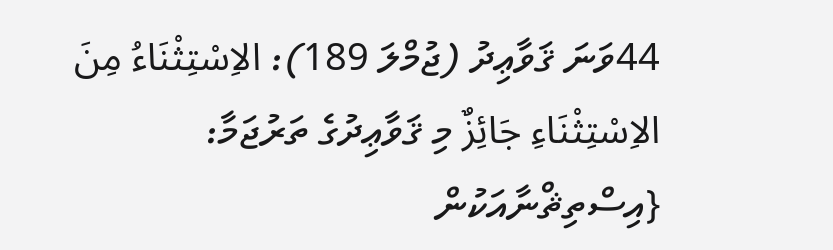44ވަނަ ޤަވާޢިދު (ޖުމްލަ 189): الاِسْتِثْنَاءُ مِنَ الاِسْتِثْنَاءِ جَائِزٌ މި ޤަވާޢިދުގެ ތަރުޖަމާ: {އިސްތިޘްނާއަކުން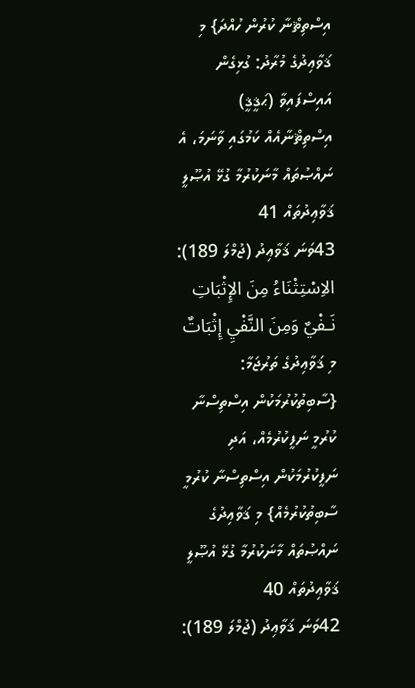އިސްތިޘްނާ ކުރުން ހުއްދަ} މި ޤަވާޢިދުގެ މުރާދު: ގުޅިގެން އައިސްފައިވާ (ޙަޤީޤީ) އިސްތިޘްނާއެއް ކަމުގައި ވާނަމަ، އެ
ނައްޞުތައް މާނަކުރުމާ ގުޅޭ އުޞޫލީ ޤަވާޢިދުތައް 41
43ވަނަ ޤަވާޢިދު (ޖުމްލަ 189): الاِسْتِثْنَاءُ مِنَ الإِثْبَاتِ نَـفْيٌ وَمِنَ النَّفْيِ إِثْبَاتٌ މި ޤަވާޢިދުގެ ތަރުޖަމާ: {ސާބިތުކުރުމަކުން އިސްތިސްނާ ކުރުމީ ނަފީކުރުމެއް، އަދި ނަފީކުރުމަކުން އިސްތިސްނާ ކުރުމީ ސާބިތުކުރުމެއް} މި ޤަވާޢިދުގެ
ނައްޞުތައް މާނަކުރުމާ ގުޅޭ އުޞޫލީ ޤަވާޢިދުތައް 40
42ވަނަ ޤަވާޢިދު (ޖުމްލަ 189):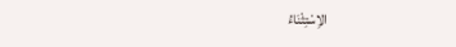الاِسْتِثْنَاءُ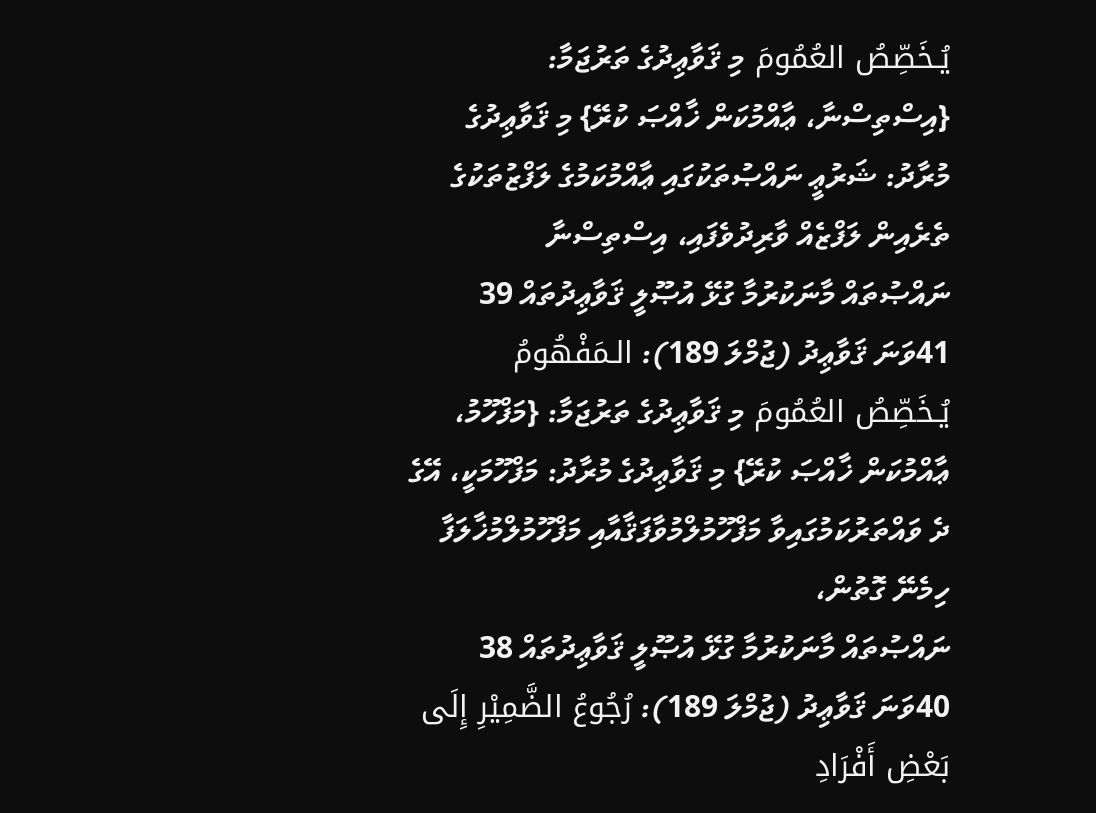يُـخَصِّصُ العُمُومَ މި ޤަވާޢިދުގެ ތަރުޖަމާ: {އިސްތިސްނާ، ޢާއްމުކަން ޚާއްޞަ ކުރޭ} މި ޤަވާޢިދުގެ މުރާދު: ޝަރުޢީ ނައްޞުތަކުގައި ޢާއްމުކަމުގެ ލަފްޒުތަކުގެ ތެރެއިން ލަފްޒެއް ވާރިދުވެފައި، އިސްތިސްނާ
ނައްޞުތައް މާނަކުރުމާ ގުޅޭ އުޞޫލީ ޤަވާޢިދުތައް 39
41ވަނަ ޤަވާޢިދު (ޖުމްލަ 189): الـمَفْهُومُ يُـخَصِّصُ العُمُومَ މި ޤަވާޢިދުގެ ތަރުޖަމާ: {މަފްހޫމު، ޢާއްމުކަން ޚާއްޞަ ކުރޭ} މި ޤަވާޢިދުގެ މުރާދު: މަފްހޫމަކީ، އޭގެ ދެ ވައްތަރުކަމުގައިވާ މަފްހޫމުލްމުވާފަޤާއާއި މަފްހޫމުލްމުޚާލަފާ ހިމެނޭ ގޮތުން،
ނައްޞުތައް މާނަކުރުމާ ގުޅޭ އުޞޫލީ ޤަވާޢިދުތައް 38
40ވަނަ ޤަވާޢިދު (ޖުމްލަ 189): رُجُوعُ الضَّمِيْرِ إِلَى بَعْضِ أَفْرَادِ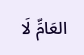العَامِّ لَا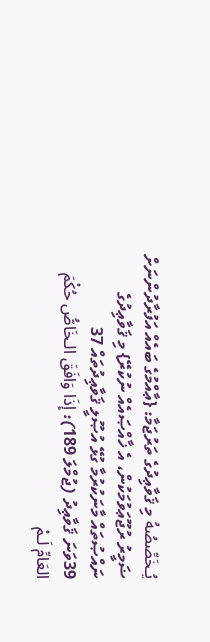يُـخَصِّصُهُ މި ޤަވާޢިދުގެ ތަރުޖަމާ: {ޢާއްމުގެ ބައެއް އަފުރާދުންނަށް ޟަމީރު ރުޖޫޢަވުމަކުން، އެ ޚާއްޞައެއް ނުކުރޭ} މި ޤަވާޢިދުގެ
ނައްޞުތައް މާނަކުރުމާ ގުޅޭ އުޞޫލީ ޤަވާޢިދުތައް 37
39ވަނަ ޤަވާޢިދު (ޖުމްލަ 189): إِذَا وَافَقَ الـخَاصُّ حُكْمَ العَامِّ لَـمْ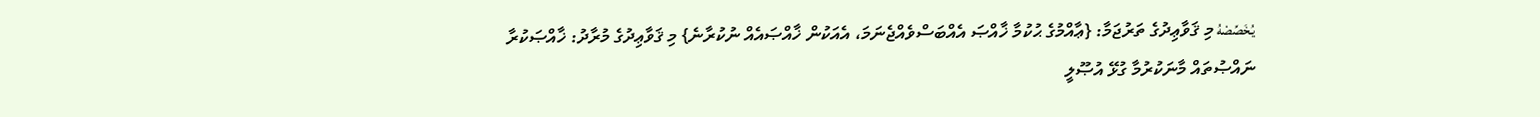يُـخَصِّصْهُ މި ޤަވާޢިދުގެ ތަރުޖަމާ: {ޢާއްމުގެ ޙުކުމާ ޚާއްޞަ އެއްބަސްވެއްޖެނަމަ، އެއަކުން ޚާއްޞައެއް ނުކުރާނެ} މި ޤަވާޢިދުގެ މުރާދު: ޚާއްޞަކުރާ
ނައްޞުތައް މާނަކުރުމާ ގުޅޭ އުޞޫލީ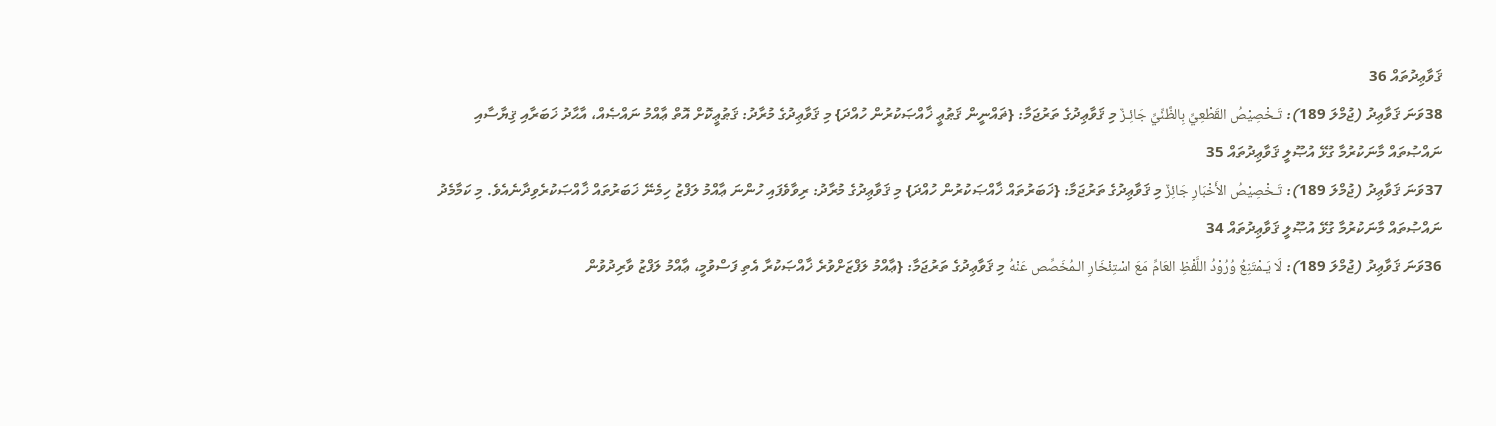ޤަވާޢިދުތައް 36
38ވަނަ ޤަވާޢިދު (ޖުމްލަ 189): تَـخْصِيْصُ القَطْعِيِّ بِالظَّنِّيِّ جَائِـزٌ މި ޤަވާޢިދުގެ ތަރުޖަމާ: {ޡައްނީން ޤަޠުޢީ ޚާއްޞަކުރުން ހުއްދަ} މި ޤަވާޢިދުގެ މުރާދު: ޤަޠުޢީކޮށް އޮތް ޢާއްމު ނައްޞެއް، އާޙާދު ޚަބަރާއި ޤިޔާސާއި
ނައްޞުތައް މާނަކުރުމާ ގުޅޭ އުޞޫލީ ޤަވާޢިދުތައް 35
37ވަނަ ޤަވާޢިދު (ޖުމްލަ 189): تَـخْصِيْصُ الأَخْبَارِ جَائِزٌ މި ޤަވާޢިދުގެ ތަރުޖަމާ: {ޚަބަރުތައް ޚާއްޞަކުރުން ހުއްދަ} މި ޤަވާޢިދުގެ މުރާދު: ރިވާވެފައި ހުންނަ ޢާއްމު ލަފްޒު ހިމެނޭ ޚަބަރުތައް ޚާއްޞަކުރެވިދާނެއެވެ. މި ކަމާމެދު
ނައްޞުތައް މާނަކުރުމާ ގުޅޭ އުޞޫލީ ޤަވާޢިދުތައް 34
36ވަނަ ޤަވާޢިދު (ޖުމްލަ 189): لَا يَـمْتَنِعُ وُرُوْدُ اللَّفْظِ العَامِّ مَعَ اسْتِئْخَارِ الـمُخَصِّص عَنْهُ މި ޤަވާޢިދުގެ ތަރުޖަމާ: {ޢާއްމު ލަފްޒަށްވުރެ ޚާއްޞަކުރާ އެތި ފަސްވުމީ، ޢާއްމު ލަފްޒު ވާރިދުވުން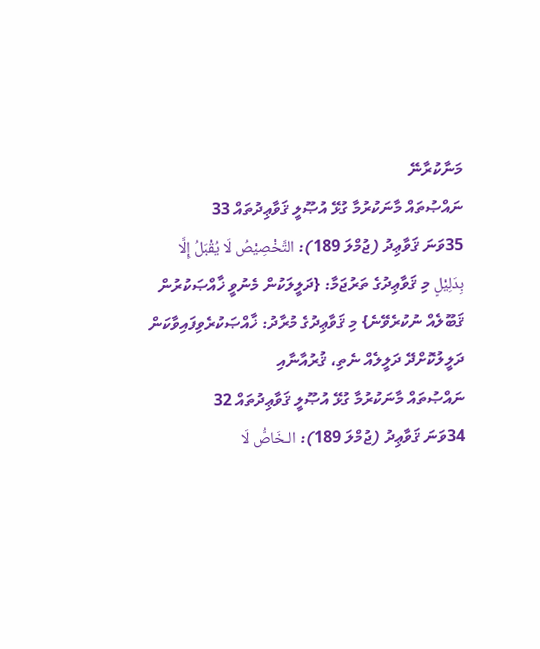މަނާކުރާނޭ
ނައްޞުތައް މާނަކުރުމާ ގުޅޭ އުޞޫލީ ޤަވާޢިދުތައް 33
35ވަނަ ޤަވާޢިދު (ޖުމްލަ 189): التَّخْصِيْصُ لَا يُقْبَلُ إِلَّا بِدَلِيْلٍ މި ޤަވާޢިދުގެ ތަރުޖަމާ: {ދަލީލަކުން މެނުވީ ޚާއްޞަކުރުން ޤަބޫލެއް ނުކުރެވޭނެ} މި ޤަވާޢިދުގެ މުރާދު: ޚާއްޞަކުރެވިފައިވާކަން ދަލީލުކޮށްދޭ ދަލީލެއް ނެތި، ޤުރުއާނާއި
ނައްޞުތައް މާނަކުރުމާ ގުޅޭ އުޞޫލީ ޤަވާޢިދުތައް 32
34ވަނަ ޤަވާޢިދު (ޖުމްލަ 189): الـخَاصُّ لَا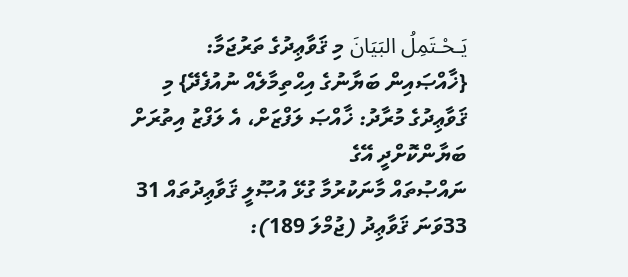يَـحْـتَمِلُ البَيَانَ މި ޤަވާޢިދުގެ ތަރުޖަމާ: {ޚާއްޞައިން ބަޔާނުގެ އިޙްތިމާލެއް ނުއުފެދޭ} މި ޤަވާޢިދުގެ މުރާދު: ޚާއްޞަ ލަފްޒަށް، އެ ލަފްޒު އިތުރަށް ބަޔާންކޮށްދީ އޭގެ
ނައްޞުތައް މާނަކުރުމާ ގުޅޭ އުޞޫލީ ޤަވާޢިދުތައް 31
33ވަނަ ޤަވާޢިދު (ޖުމްލަ 189):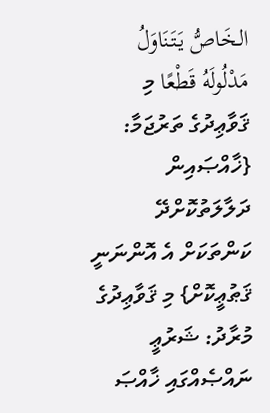الـخَاصُّ يَتَنَاوَلُ مَدْلُولَهُ قَطْعًا މި ޤަވާޢިދުގެ ތަރުޖަމާ: {ޚާއްޞައިން ދަލާލަތުކޮށްދޭ ކަންތަކަށް އެ އޮންނަނީ ޤަޠުޢީކޮށް} މި ޤަވާޢިދުގެ މުރާދު: ޝަރުޢީ ނައްޞެއްގައި ޚާއްޞަ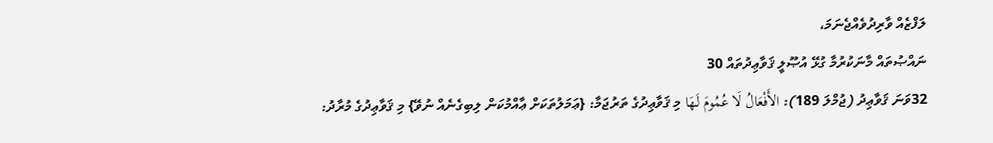ލަފްޒެއް ވާރިދުވެއްޖެނަމަ،
ނައްޞުތައް މާނަކުރުމާ ގުޅޭ އުޞޫލީ ޤަވާޢިދުތައް 30
32ވަނަ ޤަވާޢިދު (ޖުމްލަ 189): الأَفْعَالُ لَا عُمُومَ لَـهَا މި ޤަވާޢިދުގެ ތަރުޖަމާ: {ޢަމަލުތަކަށް ޢާއްމުކަން ލިބިގެނެއް ނުވޭ} މި ޤަވާޢިދުގެ މުރާދު: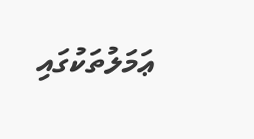ޢަމަލުތަކުގައި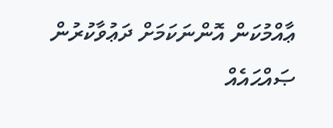ޢާއްމުކަން އޮންނަކަމަށް ދަޢުވާކުރުން ޞައްޙައެއް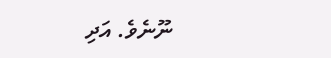ނޫނެވެ. އަދި